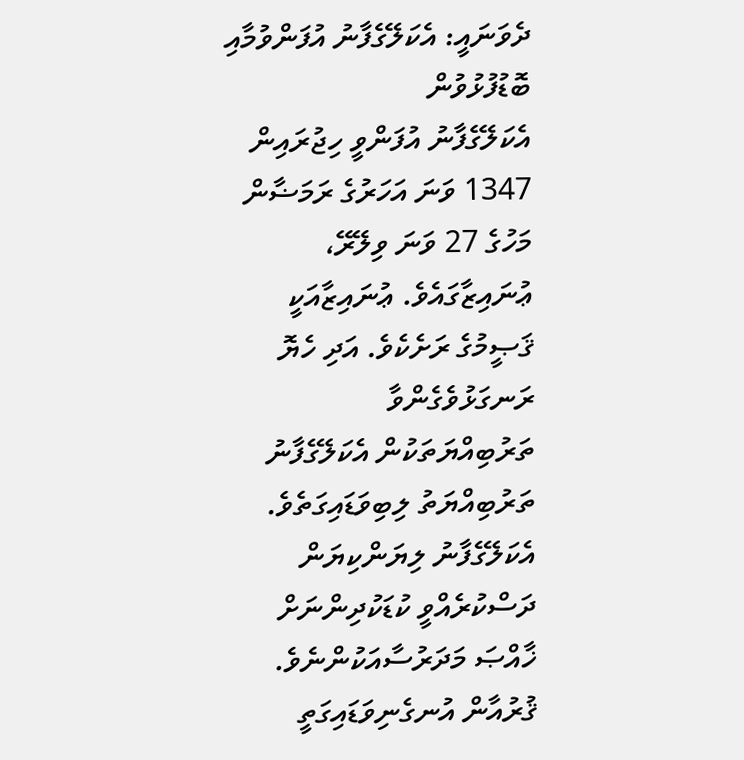ދެވަނައީ: އެކަލޭގެފާނު އުފަންވުމާއި ބޮޑުފުޅުވުން
އެކަލޭގެފާނު އުފަންވީ ހިޖުރައިން 1347 ވަނަ އަހަރުގެ ރަމަޟާން މަހުގެ 27 ވަނަ ވިލޭރޭ، ޢުނައިޒާގައެވެ. ޢުނައިޒާއަކީ ޤަޞީމުގެ ރަށެކެވެ. އަދި ހެޔޮ ރަނގަޅުވެގެންވާ ތަރުބިއްޔަތަކުން އެކަލޭގެފާނު ތަރުބިއްޔަތު ލިބިވަޑައިގަތެވެ.
އެކަލޭގެފާނު ލިޔަންކިޔަން ދަސްކުރެއްވީ ކުޑަކުދިންނަށް ޚާއްޞަ މަދަރުސާއަކުންނެވެ. ޤުރުއާން އުނގެނިވަޑައިގަތީ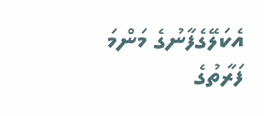އެކަލޭގެފާނުގެ މަންމަ ފަރާތުގެ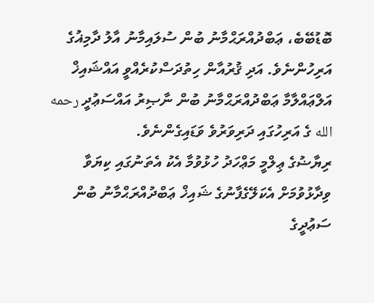ބޮޑުބޭބެ، ޢަބްދުއްރަޙްމާނު ބުން ސުލައިމާނު އާލު ދާމިޣުގެ އަރިހުންނެވެ. އަދި ޤުރުއާން ހިތުދަސްކުރެއްވީ އައްޝައިޚް އަލްޢައްލާމާ ޢަބްދުއްރަޙްމާނު ބުން ނާޞިރު އައްސަޢުދީ رحمه الله ގެ އަރިހުގައި ދަރިވަރުވެ ވަޑައިގެންނެވެ.
ރިޔާޟުގެ ޢިލްމީ މަޢްހަދު ހުޅުވުމާ އެކު އެތަނުގައި ކިޔަވާ ވިދާޅުވުމަށް އެކަލޭގެފާނުގެ ޝައިޚް ޢަބްދުއްރަޙްމާނު ބުން ސަޢުދީގެ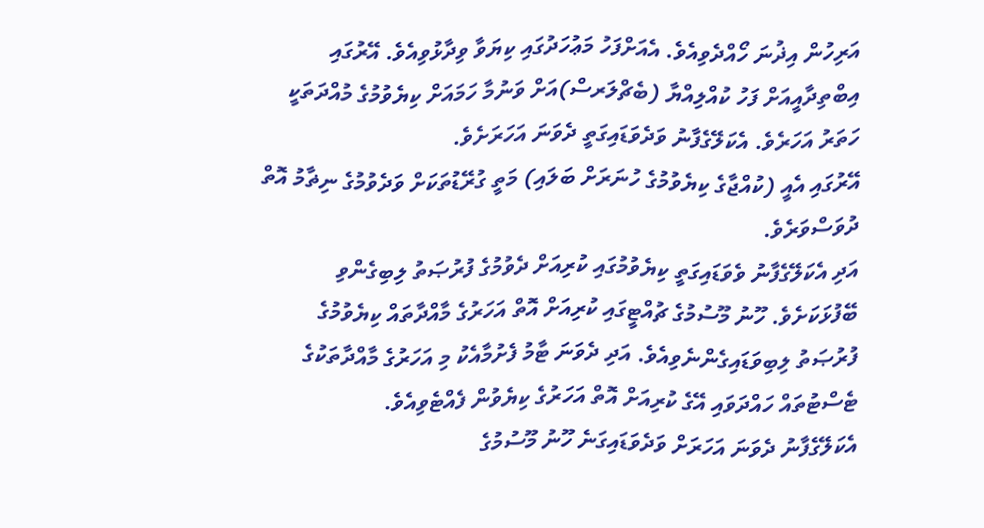އަރިހުން އިޛުނަ ހޯއްދެވިއެވެ. އެއަށްފަހު މަޢުހަދުގައި ކިޔަވާ ވިދާޅުވިއެވެ. އޭރުގައި އިބްތިދާއީއަށް ފަހު ކުއްލިއްޔާ (ބެޗްލަރސް)އަށް ވަނުމާ ހަމައަށް ކިޔެވުމުގެ މުއްދަތަކީ ހަތަރު އަހަރެވެ. އެކަލޭގެފާނު ވަދެވަޑައިގަތީ ދެވަނަ އަހަރަށެވެ.
އޭރުގައި އެއީ (ކުއްޖާގެ ކިޔެވުމުގެ ހުނަރަށް ބަލައި) މަތީ ގުރޭޑުތަކަށް ވަދެވުމުގެ ނިޡާމު އޮތް ދުވަސްވަރެވެ.
އަދި އެކަލޭގެފާނު ވެވަޑައިގަތީ ކިޔެވުމުގައި ކުރިއަށް ދެވުމުގެ ފުރުޞަތު ލިބިގެންވި ބޭފުޅަކަށެވެ. ހޫނު މޫސުމުގެ ޗުއްޓީގައި ކުރިއަށް އޮތް އަހަރުގެ މާއްދާތައް ކިޔެވުމުގެ ފުރުޞަތު ލިބިވަޑައިގެންނެވިއެވެ. އަދި ދެވަނަ ޓާމު ފެށުމާއެކު މި އަހަރުގެ މާއްދާތަކުގެ ޓެސްޓުތައް ހައްދަވައި އޭގެ ކުރިއަށް އޮތް އަހަރުގެ ކިޔެވުން ފެއްޓެވިއެވެ.
އެކަލޭގެފާނު ދެވަނަ އަހަރަށް ވަދެވަޑައިގަނެ ހޫނު މޫސުމުގެ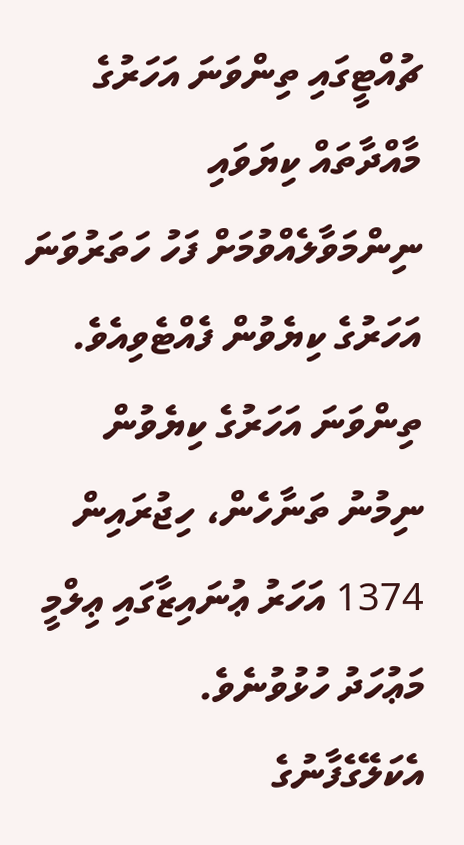ޗުއްޓީގައި ތިންވަނަ އަހަރުގެ މާއްދާތައް ކިޔަވައި ނިންމަވާލެއްވުމަށް ފަހު ހަތަރުވަނަ އަހަރުގެ ކިޔެވުން ފެއްޓެވިއެވެ. ތިންވަނަ އަހަރުގެ ކިޔެވުން ނިމުނު ތަނާހެން، ހިޖުރައިން 1374 އަހަރު ޢުނައިޒާގައި ޢިލްމީ މަޢުހަދު ހުޅުވުނެވެ.
އެކަލޭގެފާނުގެ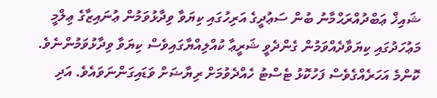ޝައިޚް ޢަބްދުއްރަޙްމާނު ބުން ސަޢުދީގެ އަރިހުގައި ކިޔަވާ ވިދާޅުވަމުން ޢުނައިޒާގެ ޢިލްމީ މަޢުހަދުގައި ކިޔަވާދެއްވަމުން ގެންދެވީ ޝަރީޢާ ކުއްލިއްޔާގައިވެސް ކިޔަވާ ވިދާޅުވަމުންނެވެ. ކޮންމެ އަހަރެއްގެވެސް ފަހުކޮޅު ޓެސްޓު ހެއްދެވުމަށް ރިޔާޟަށް ވަޑައިގަންނަވައެވެ. އަދި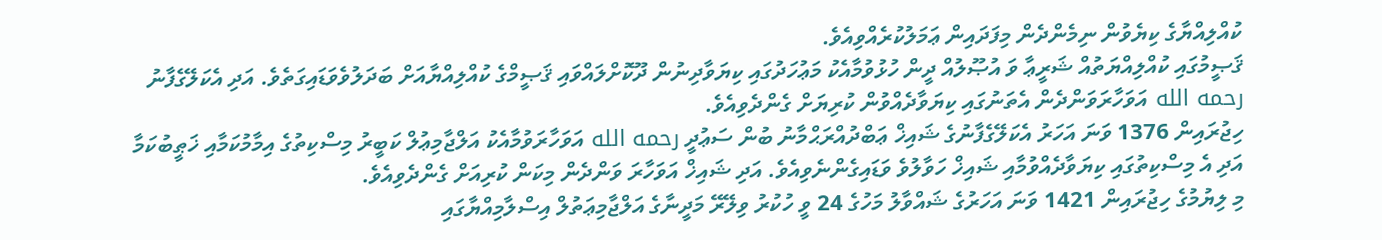ކުއްލިއްޔާގެ ކިޔެވުން ނިމެންދެން މިފަދައިން ޢަމަލުކުރެއްވިއެވެ.
ޤަޞީމުގައި ކުއްލިއްޔަތުއް ޝަރީޢާ ވަ އުޞޫލުއް ދީން ހުޅުވުމާއެކު މަޢުހަދުގައި ކިޔަވާދިނުން ދޫކޮށްލައްވައި ޤަޞީމްގެ ކުއްލިއްޔާއަށް ބަދަލުވެވަޑައިގަތެވެ. އަދި އެކަލޭގެފާނު رحمه الله އަވަހާރަވަންދެން އެތަނުގައި ކިޔަވާދެއްވުން ކުރިޔަށް ގެންދެވިއެވެ.
ހިޖުރައިން 1376 ވަނަ އަހަރު އެކަލޭގެފާނުގެ ޝައިޚް ޢަބްދުއްރަޙްމާނު ބުން ސަޢުދީ رحمه الله އަވަހާރަވުމާއެކު އަލްޖާމިޢުލް ކަބީރު މިސްކިތުގެ އިމާމުކަމާއި ޚަޠީބުކަމާ އަދި އެ މިސްކިތުގައި ކިޔަވާދެއްވުމާއި ޝައިޚް ހަވާލުވެ ވަޑައިގެންނެވިއެވެ. އަދި ޝައިޚް އަވަހާރަ ވަންދެން މިކަން ކުރިއަށް ގެންދެވިއެވެ.
މި ލިޔުމުގެ ހިޖުރައިން 1421 ވަނަ އަހަރުގެ ޝައްވާލު މަހުގެ 24 ވީ ހުކުރު ވިލޭރޭ މަދީނާގެ އަލްޖާމިޢަތުލް އިސްލާމިއްޔާގައި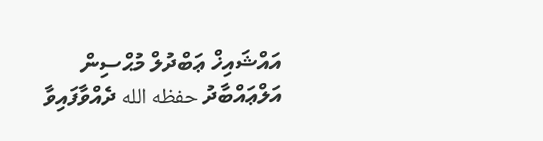އައްޝައިޚް ޢަބްދުލް މުޙްސިން އަލްޢައްބާދު حفظه الله ދެއްވާފައިވާ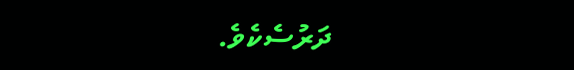ދަރުސެކެވެ.